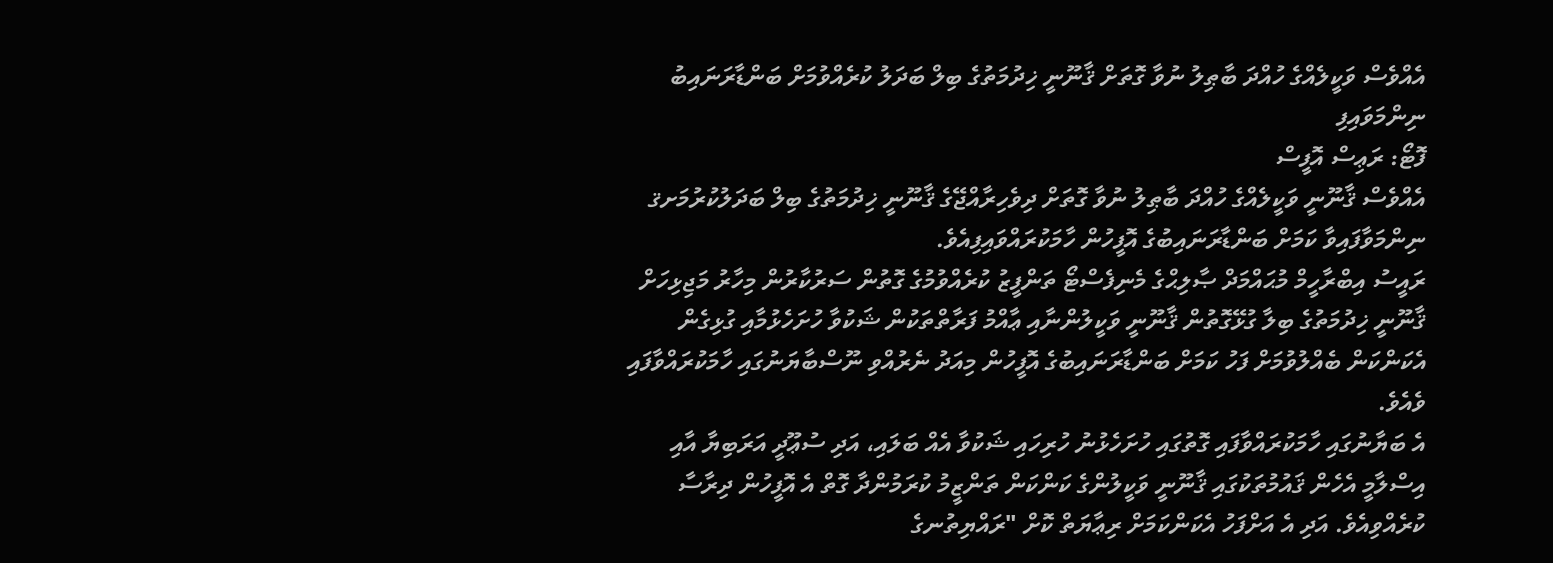އެއްވެސް ވަކީލެއްގެ ހުއްދަ ބާޠިލު ނުވާ ގޮތަށް ޤާނޫނީ ޚިދުމަތުގެ ބިލް ބަދަލު ކުރެއްވުމަށް ބަންޑާރަނައިބު ނިންމަވައިފި
ފޮޓޯ: ރަޢިސް އޮފީސް
އެއްވެސް ޤާނޫނީ ވަކީލެއްގެ ހުއްދަ ބާޠިލު ނުވާ ގޮތަށް ދިވެހިރާއްޖޭގެ ޤާނޫނީ ޚިދުމަތުގެ ބިލް ބަދަލުކުރުމަށޤ ނިންމަވާފައިވާ ކަމަށް ބަންޑާރަނައިބުގެ އޮފީހުން ހާމަކުރައްވައިފިއެވެ.
ރައީސު އިބްރާހީމް މުޙައްމަދް ޞާލިޙްގެ މެނިފެސްޓޯ ތަންފީޒު ކުރެއްވުމުގެ ގޮތުން ސަރުކާރުން މިހާރު މަޖިޅިހަށް ޤާނޫނީ ޚިދުމަތުގެ ބިލާ ގުޅޭގޮތުން ޤާނޫނީ ވަކީލުންނާއި ޢާއްމު ފަރާތްތަކުން ޝަކުވާ ހުށަހެޅުމާއި ގުޅިގެން އެކަންކަން ބެއްލުވުމަށް ފަހު ކަމަށް ބަންޑާރަނައިބުގެ އޮފީހުން މިއަދު ނެރުއްވި ނޫސްބާޔަނުގައި ހާމަކުރައްވާފައި ވެއެވެ.
އެ ބަޔާނުގައި ހާމަކުރައްވާފައި ގޮތުގައި ހުށަހެޅުނު ހުރިހައި ޝަކުވާ އެއް ބަލައި، އަދި ސުޢޫދީ އަރަބިޔާ އާއި އިސްލާމީ އެހެން ޤައުމުތަކުގައި ޤާނޫނީ ވަކީލުންގެ ކަންކަން ތަންޒީމު ކުރަމުންދާ ގޮތް އެ އޮފީހުން ދިރާސާ ކުރެއްވިއެވެ. އަދި އެ އަށްފަހު އެކަންކަމަށް ރިޢާޔަތް ކޮށް "ރައްޔިތުނގެ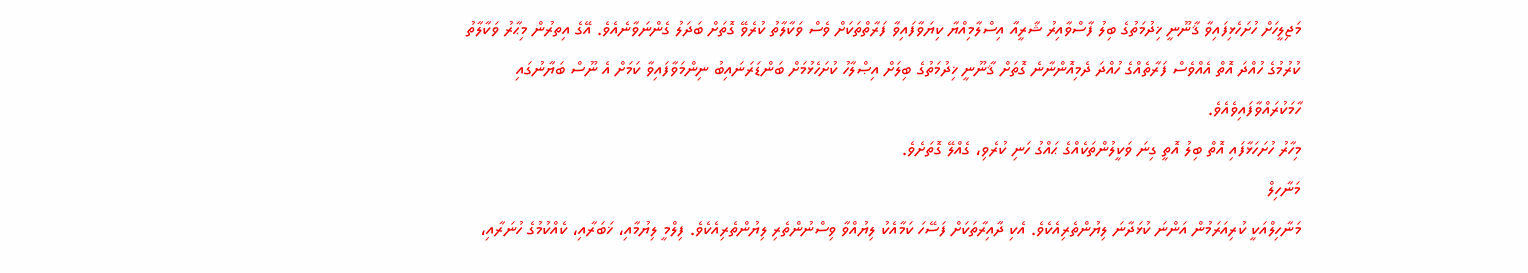މަޖިލީހަށް ހުށަހެޅިފައިވާ ޤާނޫނީ ޚިދުމަތުގެ ބިލު ފާސްވާއިރު ޝާރީއާ އިސްލާމިއްޔާ ކިޔަވާފައިވާ ފަރާތްތަކަށް ވެސް ވަކާލާތު ކުރެވޭ ގޮތަށް ބަދަލު ގެންނަވާނެއެވެ. އޭގެ އިތރުން މިޙާރު ވަކާލާތު ކުރުމުގެ ހުއްދަ އޮތް އެއްވެސް ފަރާތެއްގެ ހުއްދަ ދެމިއޮންނާނެ ގޮތަށް ޤާނޫނީ ޚިދުމަތުގެ ބިލަށް އިޞްލާހު ކުށަހެޅުމަށް ބަންޑަރަނައިބު ނިންމަވާފައިވާ ކަމަށް އެ ނޫސް ބަޔާނުގައި ހާމަކުރައްވާފައިވެއެވެ.
މިހާރު ހުށަހަޅާފައި އޮތް ބިލު އޮތީ ގިނަ ވަކީލުންތަކެއްގެ ޙައްގު ހަނި ކުރެވި، ގެއްލޭ ގޮތަށެވެ.
މަނާހިލް
މަނާހިލްއަކީ ކުރިއަރަމުން އަންނަ ކުޅަދާނަ ލިޔުންތެރިއެކެވެ. އެކި ދާއިރާތަކަށް ފަސޭހަ ކަމާއެކު ލިޔުއްވާ ވިސްނުންތެރި ލިޔުންތެރިއެކެވެ. ފިލްމީ ލިޔުމާއި، ޚަބަރާއި، ކެއްކުމުގެ ހުނަރާއި،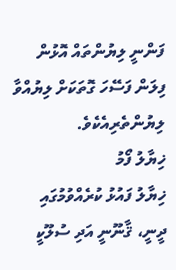ފަންނީ ލިޔުންތައް އޮޅުން ފިލަން ފަސޭހަ ގޮތަކަށް ލިޔުއްވާ ލިޔުންތެރިއެކެވެ.
ޚިޔާލު ފޯމު
ޚިޔާލު ފައުޅު ކުރެއްވުމުގައި ދީނީ، ޤާނޫނީ އަދި ސުލޫކީ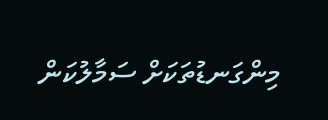މިންގަނޑުތަކަށް ސަމާލުކަން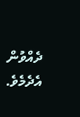ދެއްވުން އެދެމެވެ.